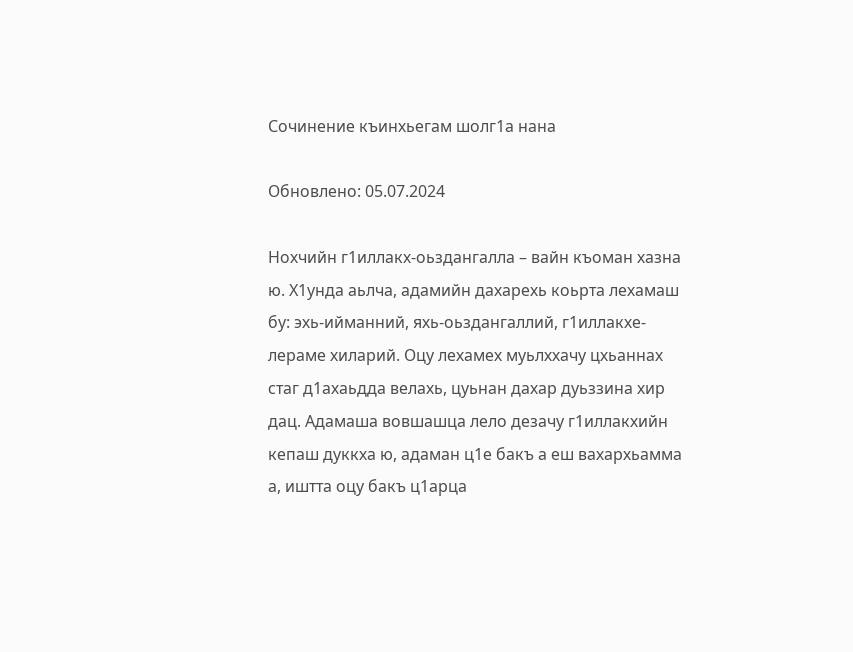Сочинение къинхьегам шолг1а нана

Обновлено: 05.07.2024

Нохчийн г1иллакх-оьздангалла – вайн къоман хазна ю. Х1унда аьлча, адамийн дахарехь коьрта лехамаш бу: эхь-ийманний, яхь-оьздангаллий, г1иллакхе-лераме хиларий. Оцу лехамех муьлххачу цхьаннах стаг д1ахаьдда велахь, цуьнан дахар дуьззина хир дац. Адамаша вовшашца лело дезачу г1иллакхийн кепаш дуккха ю, адаман ц1е бакъ а еш вахархьамма а, иштта оцу бакъ ц1арца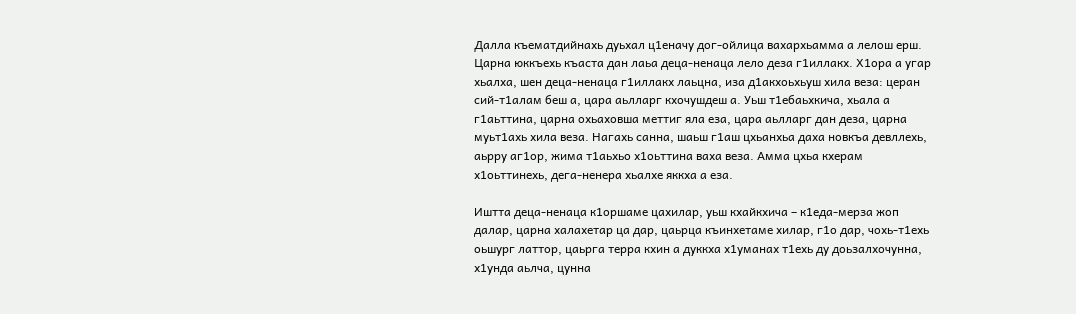Далла къематдийнахь дуьхал ц1еначу дог-ойлица вахархьамма а лелош ерш. Царна юккъехь къаста дан лаьа деца-ненаца лело деза г1иллакх. Х1ора а угар хьалха, шен деца-ненаца г1иллакх лаьцна, иза д1акхоьхьуш хила веза: церан сий-т1алам беш а, цара аьлларг кхочушдеш а. Уьш т1ебаьхкича, хьала а г1аьттина, царна охьаховша меттиг яла еза, цара аьлларг дан деза, царна муьт1ахь хила веза. Нагахь санна, шаьш г1аш цхьанхьа даха новкъа девллехь, аьрру аг1ор, жима т1аьхьо х1оьттина ваха веза. Амма цхьа кхерам х1оьттинехь, дега-ненера хьалхе яккха а еза.

Иштта деца-ненаца к1оршаме цахилар, уьш кхайкхича – к1еда-мерза жоп далар, царна халахетар ца дар, цаьрца къинхетаме хилар, г1о дар, чохь-т1ехь оьшург латтор, цаьрга терра кхин а дуккха х1уманах т1ехь ду доьзалхочунна, х1унда аьлча, цунна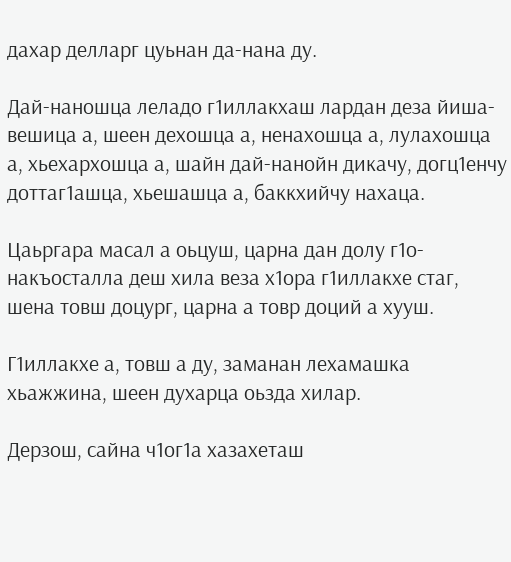дахар делларг цуьнан да-нана ду.

Дай-наношца леладо г1иллакхаш лардан деза йиша-вешица а, шеен дехошца а, ненахошца а, лулахошца а, хьехархошца а, шайн дай-нанойн дикачу, догц1енчу доттаг1ашца, хьешашца а, баккхийчу нахаца.

Цаьргара масал а оьцуш, царна дан долу г1о-накъосталла деш хила веза х1ора г1иллакхе стаг, шена товш доцург, царна а товр доций а хууш.

Г1иллакхе а, товш а ду, заманан лехамашка хьажжина, шеен духарца оьзда хилар.

Дерзош, сайна ч1ог1а хазахеташ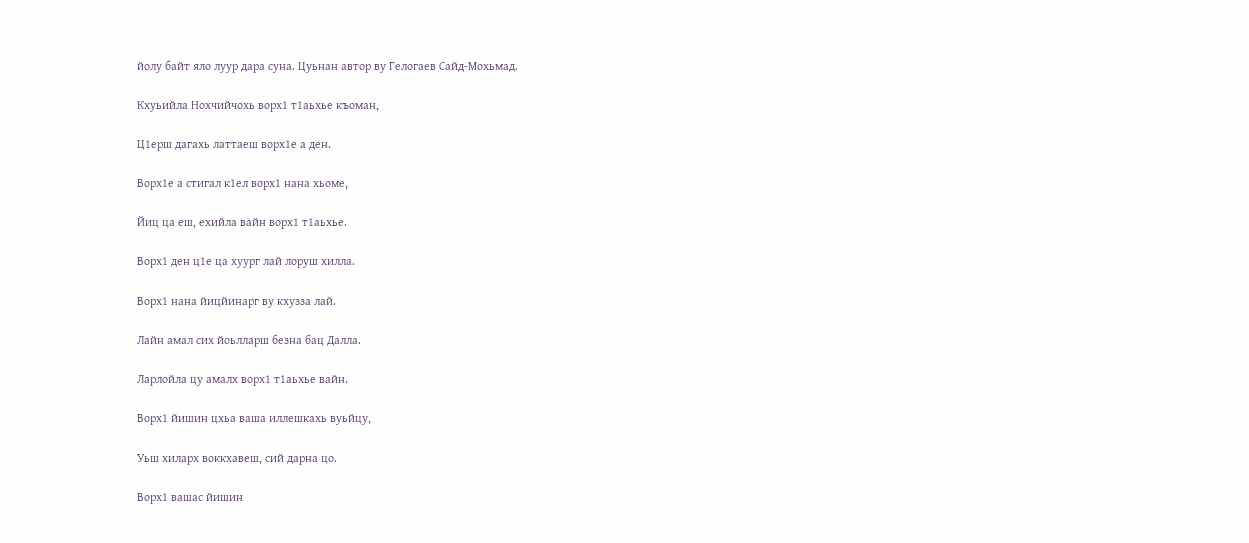йолу байт яло луур дара суна. Цуьнан автор ву Гелогаев Сайд-Мохьмад.

Кхуьийла Нохчийчохь ворх1 т1аьхье къоман,

Ц1ерш дагахь латтаеш ворх1е а ден.

Ворх1е а стигал к1ел ворх1 нана хьоме,

Йиц ца еш, ехийла вайн ворх1 т1аьхье.

Ворх1 ден ц1е ца хуург лай лоруш хилла.

Ворх1 нана йицйинарг ву кхузза лай.

Лайн амал сих йоьлларш безна бац Далла.

Ларлойла цу амалх ворх1 т1аьхье вайн.

Ворх1 йишин цхьа ваша иллешкахь вуьйцу,

Уьш хиларх воккхавеш, сий дарна цо.

Ворх1 вашас йишин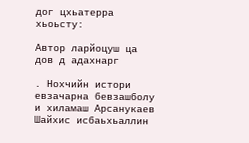дог цхьатерра хьоьсту:

Автор ларйоцуш ца дов д адахнарг

. Нохчийн истори евзачарна бевзашболу и хиламаш Арсанукаев Шайхис исбаьхьаллин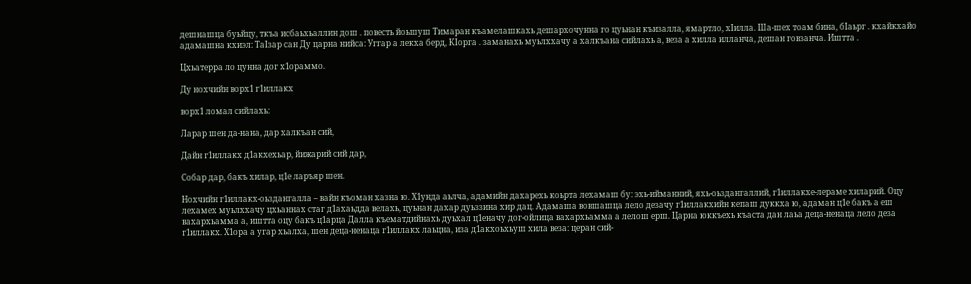дешнашца буьйцу, ткъа исбаьхьаллин дош . повесть йоьшуш Тимаран къамелашкахь дешархочунна го цуьнан къизалла, ямартло, хIилла. Ша-шех тоам бина, бIаьрг . кхайкхайо адамашна кхиэл: ТаIзар сан Ду царна нийса: Уггар а лекха берд, КIорга . заманахь муьлххачу а халкъана сийлахь а, веза а хилла илланча, дешан говзанча. Иштта .

Цхьатерра ло цунна дог х1ораммо.

Ду нохчийн ворх1 г1иллакх

ворх1 ломал сийлахь:

Ларар шен да-нана, дар халкъан сий,

Дайн г1иллакх д1акхехьар, йижарий сий дар,

Собар дар, бакъ хилар, ц1е ларъяр шен.

Нохчийн г1иллакх-оьздангалла – вайн къоман хазна ю. Х1унда аьлча, адамийн дахарехь коьрта лехамаш бу: эхь-ийманний, яхь-оьздангаллий, г1иллакхе-лераме хиларий. Оцу лехамех муьлххачу цхьаннах стаг д1ахаьдда велахь, цуьнан дахар дуьззина хир дац. Адамаша вовшашца лело дезачу г1иллакхийн кепаш дуккха ю, адаман ц1е бакъ а еш вахархьамма а, иштта оцу бакъ ц1арца Далла къематдийнахь дуьхал ц1еначу дог-ойлица вахархьамма а лелош ерш. Царна юккъехь къаста дан лаьа деца-ненаца лело деза г1иллакх. Х1ора а угар хьалха, шен деца-ненаца г1иллакх лаьцна, иза д1акхоьхьуш хила веза: церан сий-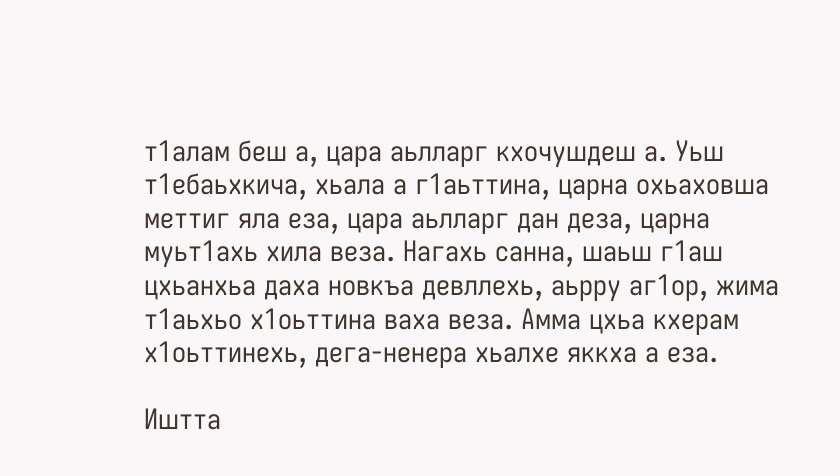т1алам беш а, цара аьлларг кхочушдеш а. Уьш т1ебаьхкича, хьала а г1аьттина, царна охьаховша меттиг яла еза, цара аьлларг дан деза, царна муьт1ахь хила веза. Нагахь санна, шаьш г1аш цхьанхьа даха новкъа девллехь, аьрру аг1ор, жима т1аьхьо х1оьттина ваха веза. Амма цхьа кхерам х1оьттинехь, дега-ненера хьалхе яккха а еза.

Иштта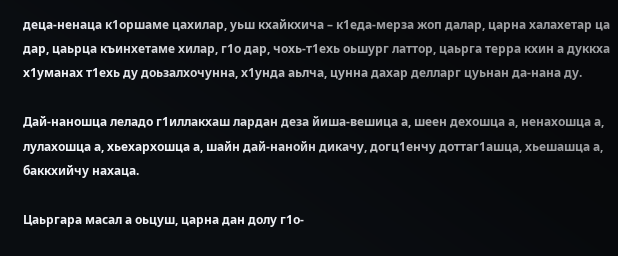деца-ненаца к1оршаме цахилар, уьш кхайкхича – к1еда-мерза жоп далар, царна халахетар ца дар, цаьрца къинхетаме хилар, г1о дар, чохь-т1ехь оьшург латтор, цаьрга терра кхин а дуккха х1уманах т1ехь ду доьзалхочунна, х1унда аьлча, цунна дахар делларг цуьнан да-нана ду.

Дай-наношца леладо г1иллакхаш лардан деза йиша-вешица а, шеен дехошца а, ненахошца а, лулахошца а, хьехархошца а, шайн дай-нанойн дикачу, догц1енчу доттаг1ашца, хьешашца а, баккхийчу нахаца.

Цаьргара масал а оьцуш, царна дан долу г1о-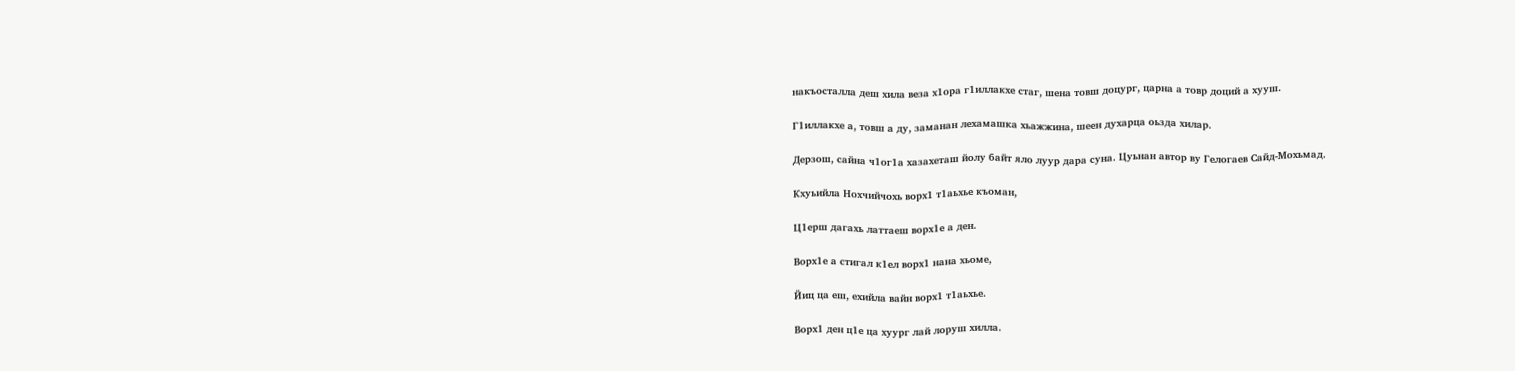накъосталла деш хила веза х1ора г1иллакхе стаг, шена товш доцург, царна а товр доций а хууш.

Г1иллакхе а, товш а ду, заманан лехамашка хьажжина, шеен духарца оьзда хилар.

Дерзош, сайна ч1ог1а хазахеташ йолу байт яло луур дара суна. Цуьнан автор ву Гелогаев Сайд-Мохьмад.

Кхуьийла Нохчийчохь ворх1 т1аьхье къоман,

Ц1ерш дагахь латтаеш ворх1е а ден.

Ворх1е а стигал к1ел ворх1 нана хьоме,

Йиц ца еш, ехийла вайн ворх1 т1аьхье.

Ворх1 ден ц1е ца хуург лай лоруш хилла.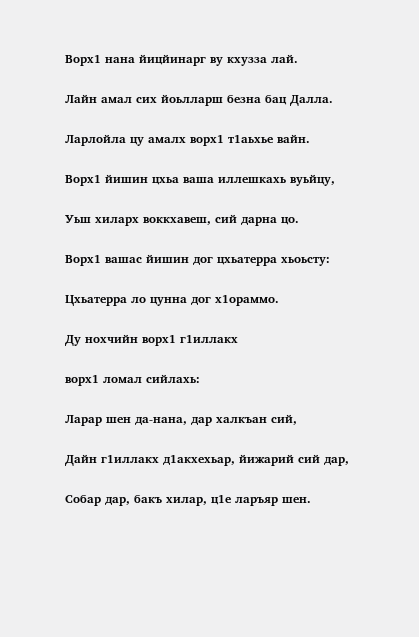Ворх1 нана йицйинарг ву кхузза лай.

Лайн амал сих йоьлларш безна бац Далла.

Ларлойла цу амалх ворх1 т1аьхье вайн.

Ворх1 йишин цхьа ваша иллешкахь вуьйцу,

Уьш хиларх воккхавеш, сий дарна цо.

Ворх1 вашас йишин дог цхьатерра хьоьсту:

Цхьатерра ло цунна дог х1ораммо.

Ду нохчийн ворх1 г1иллакх

ворх1 ломал сийлахь:

Ларар шен да-нана, дар халкъан сий,

Дайн г1иллакх д1акхехьар, йижарий сий дар,

Собар дар, бакъ хилар, ц1е ларъяр шен.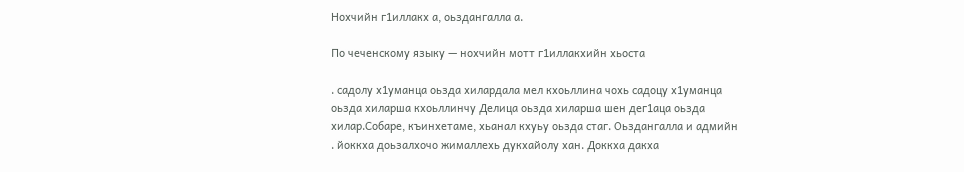Нохчийн г1иллакх а, оьздангалла а.

По чеченскому языку — нохчийн мотт г1иллакхийн хьоста

. садолу х1уманца оьзда хилардала мел кхоьллина чохь садоцу х1уманца оьзда хиларша кхоьллинчу Делица оьзда хиларша шен дег1аца оьзда хилар.Собаре, къинхетаме, хьанал кхуьу оьзда стаг. Оьздангалла и адмийн . йоккха доьзалхочо жималлехь дукхайолу хан. Доккха дакха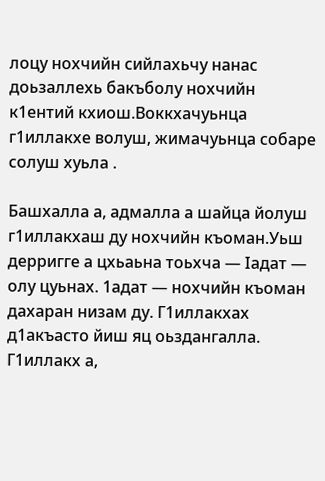лоцу нохчийн сийлахьчу нанас доьзаллехь бакъболу нохчийн к1ентий кхиош.Воккхачуьнца г1иллакхе волуш, жимачуьнца собаре солуш хуьла .

Башхалла а, адмалла а шайца йолуш г1иллакхаш ду нохчийн къоман.Уьш дерригге а цхьаьна тоьхча — Iадат — олу цуьнах. 1адат — нохчийн къоман дахаран низам ду. Г1иллакхах д1акъасто йиш яц оьздангалла. Г1иллакх а,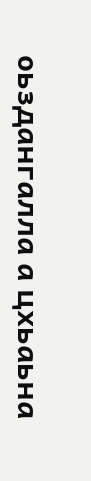оьздангалла а цхьаьна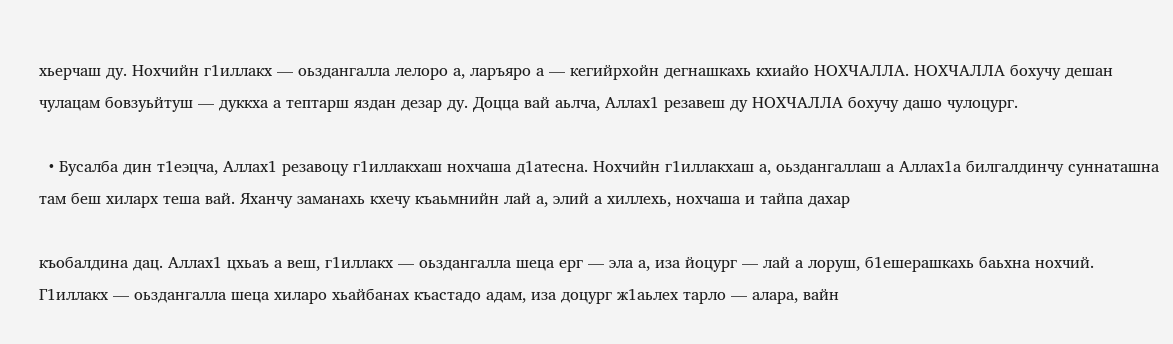хьерчаш ду. Нохчийн г1иллакх — оьздангалла лелоро а, ларъяро а — кегийрхойн дегнашкахь кхиайо НОХЧАЛЛА. НОХЧАЛЛА бохучу дешан чулацам бовзуьйтуш — дуккха а тептарш яздан дезар ду. Доцца вай аьлча, Аллах1 резавеш ду НОХЧАЛЛА бохучу дашо чулоцург.

  • Бусалба дин т1еэцча, Аллах1 резавоцу г1иллакхаш нохчаша д1атесна. Нохчийн г1иллакхаш а, оьздангаллаш а Аллах1а билгалдинчу суннаташна там беш хиларх теша вай. Яханчу заманахь кхечу къаьмнийн лай а, элий а хиллехь, нохчаша и тайпа дахар

къобалдина дац. Аллах1 цхьаъ а веш, г1иллакх — оьздангалла шеца ерг — эла а, иза йоцург — лай а лоруш, б1ешерашкахь баьхна нохчий. Г1иллакх — оьздангалла шеца хиларо хьайбанах къастадо адам, иза доцург ж1аьлех тарло — алара, вайн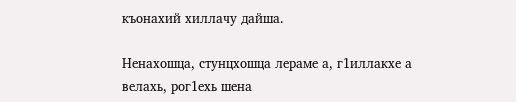къонахий хиллачу дайша.

Ненахошца, стунцхошца лераме а, г1иллакхе а велахь, рог1ехь шена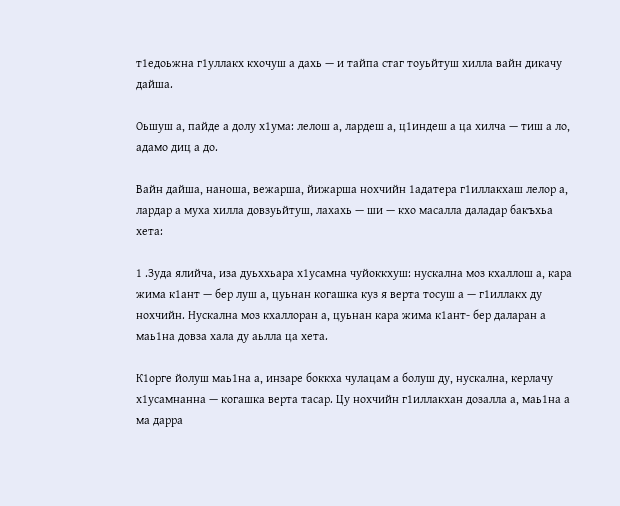т1едоьжна г1уллакх кхочуш а дахь — и тайпа стаг тоуьйтуш хилла вайн дикачу дайша.

Оьшуш а, пайде а долу х1ума: лелош а, лардеш а, ц1индеш а ца хилча — тиш а ло, адамо диц а до.

Вайн дайша, наноша, вежарша, йижарша нохчийн 1адатера г1иллакхаш лелор а, лардар а муха хилла довзуьйтуш, лахахь — ши — кхо масалла даладар бакъхьа хета:

1 .Зуда ялийча, иза дуьххьара х1усамна чуйоккхуш: нускална моз кхаллош а, кара жима к1ант — бер луш а, цуьнан когашка куз я верта тосуш а — г1иллакх ду нохчийн. Нускална моз кхаллоран а, цуьнан кара жима к1ант- бер даларан а маь1на довза хала ду аьлла ца хета.

К1орге йолуш маь1на а, инзаре боккха чулацам а болуш ду, нускална, керлачу х1усамнанна — когашка верта тасар. Цу нохчийн г1иллакхан дозалла а, маь1на а ма дарра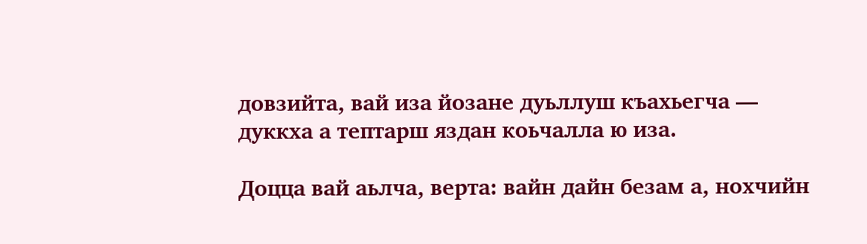довзийта, вай иза йозане дуьллуш къахьегча — дуккха а тептарш яздан коьчалла ю иза.

Доцца вай аьлча, верта: вайн дайн безам а, нохчийн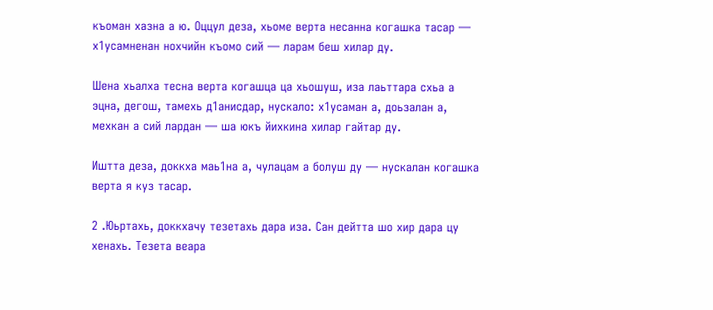къоман хазна а ю. Оццул деза, хьоме верта несанна когашка тасар — х1усамненан нохчийн къомо сий — ларам беш хилар ду.

Шена хьалха тесна верта когашца ца хьошуш, иза лаьттара схьа а эцна, дегош, тамехь д1анисдар, нускало: х1усаман а, доьзалан а, мехкан а сий лардан — ша юкъ йихкина хилар гайтар ду.

Иштта деза, доккха маь1на а, чулацам а болуш ду — нускалан когашка верта я куз тасар.

2 .Юьртахь, доккхачу тезетахь дара иза. Сан дейтта шо хир дара цу хенахь. Тезета веара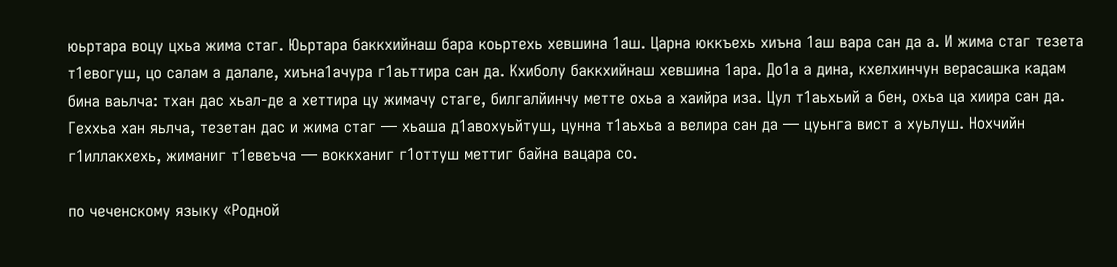юьртара воцу цхьа жима стаг. Юьртара баккхийнаш бара коьртехь хевшина 1аш. Царна юккъехь хиъна 1аш вара сан да а. И жима стаг тезета т1евогуш, цо салам а далале, хиъна1ачура г1аьттира сан да. Кхиболу баккхийнаш хевшина 1ара. До1а а дина, кхелхинчун верасашка кадам бина ваьлча: тхан дас хьал-де а хеттира цу жимачу стаге, билгалйинчу метте охьа а хаийра иза. Цул т1аьхьий а бен, охьа ца хиира сан да. Геххьа хан яьлча, тезетан дас и жима стаг — хьаша д1авохуьйтуш, цунна т1аьхьа а велира сан да — цуьнга вист а хуьлуш. Нохчийн г1иллакхехь, жиманиг т1евеъча — воккханиг г1оттуш меттиг байна вацара со.

по чеченскому языку «Родной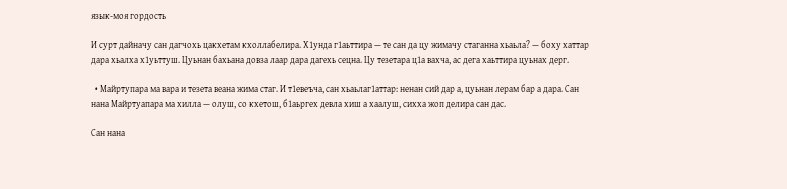язык-моя гордость

И сурт дайначу сан дагчохь цакхетам кхоллабелира. Х1унда г1аьттира — те сан да цу жимачу стаганна хьаьла? — боху хаттар дара хьалха х1уьттуш. Цуьнан бахьана довза лаар дара дагехь сецна. Цу тезетара ц1а вахча, ас дега хаьттира цуьнах дерг.

  • Майртупара ма вара и тезета веана жима стаг. И т1евеъча, сан хьаьлаг1аттар: ненан сий дар а, цуьнан лерам бар а дара. Сан нана Майртуапара ма хилла — олуш, со кхетош, б1аьргех девла хиш а хаалуш, сихха жоп делира сан дас.

Сан нана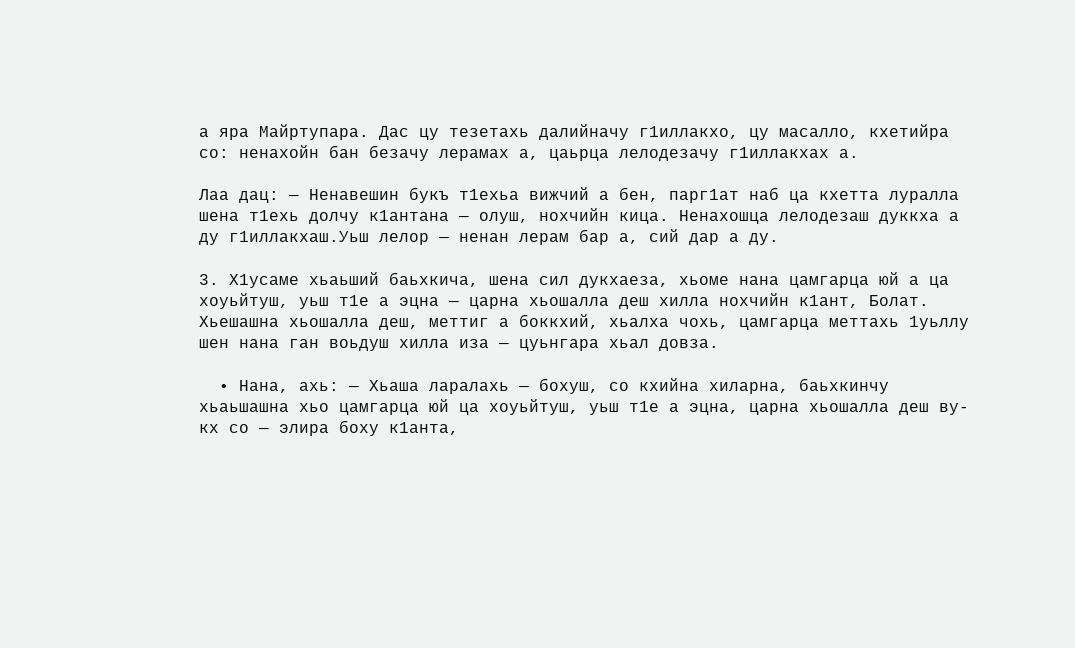а яра Майртупара. Дас цу тезетахь далийначу г1иллакхо, цу масалло, кхетийра со: ненахойн бан безачу лерамах а, цаьрца лелодезачу г1иллакхах а.

Лаа дац: — Ненавешин букъ т1ехьа вижчий а бен, парг1ат наб ца кхетта луралла шена т1ехь долчу к1антана — олуш, нохчийн кица. Ненахошца лелодезаш дуккха а ду г1иллакхаш.Уьш лелор — ненан лерам бар а, сий дар а ду.

3. Х1усаме хьаьший баьхкича, шена сил дукхаеза, хьоме нана цамгарца юй а ца хоуьйтуш, уьш т1е а эцна — царна хьошалла деш хилла нохчийн к1ант, Болат. Хьешашна хьошалла деш, меттиг а боккхий, хьалха чохь, цамгарца меттахь 1уьллу шен нана ган воьдуш хилла иза — цуьнгара хьал довза.

  • Нана, ахь: — Хьаша ларалахь — бохуш, со кхийна хиларна, баьхкинчу хьаьшашна хьо цамгарца юй ца хоуьйтуш, уьш т1е а эцна, царна хьошалла деш ву-кх со — элира боху к1анта,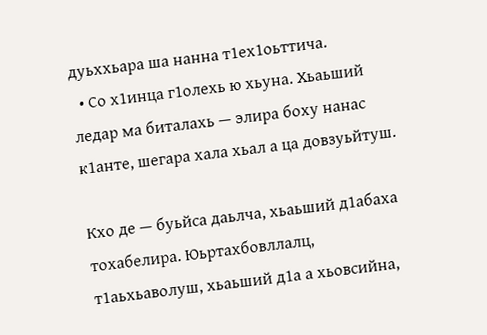дуьххьара ша нанна т1ех1оьттича.
  • Со х1инца г1олехь ю хьуна. Хьаьший ледар ма биталахь — элира боху нанас к1анте, шегара хала хьал а ца довзуьйтуш.

Кхо де — буьйса даьлча, хьаьший д1абаха тохабелира. Юьртахбовллалц, т1аьхьаволуш, хьаьший д1а а хьовсийна,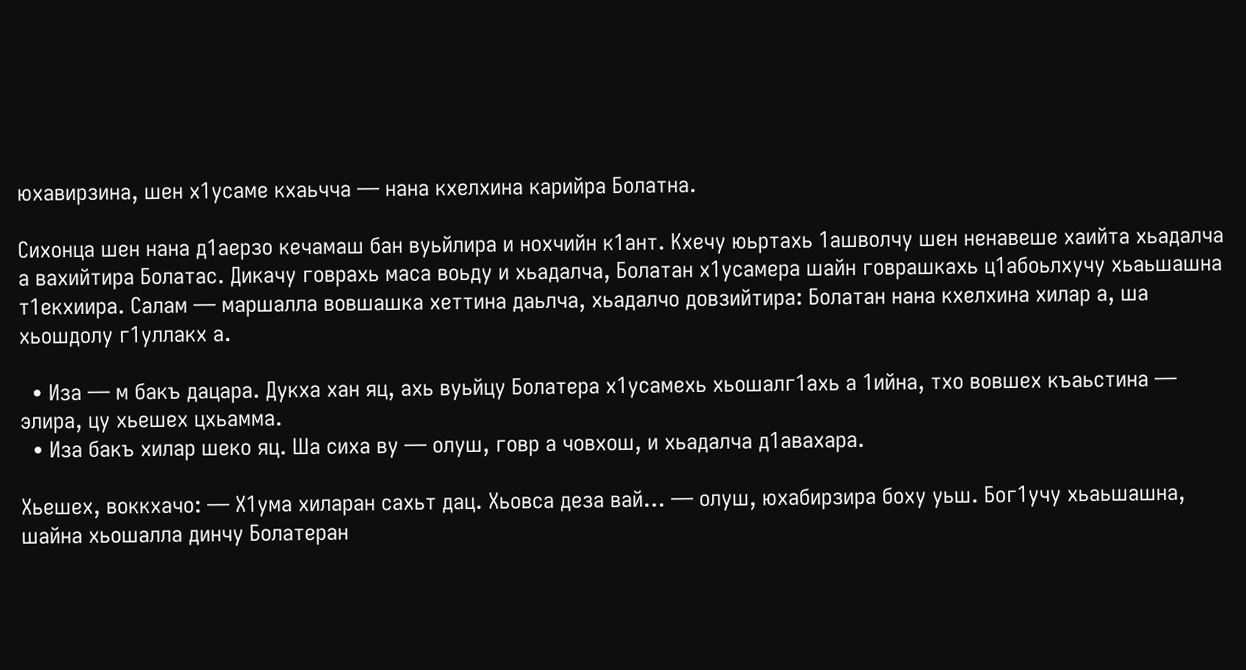юхавирзина, шен х1усаме кхаьчча — нана кхелхина карийра Болатна.

Сихонца шен нана д1аерзо кечамаш бан вуьйлира и нохчийн к1ант. Кхечу юьртахь 1ашволчу шен ненавеше хаийта хьадалча а вахийтира Болатас. Дикачу говрахь маса воьду и хьадалча, Болатан х1усамера шайн говрашкахь ц1абоьлхучу хьаьшашна т1екхиира. Салам — маршалла вовшашка хеттина даьлча, хьадалчо довзийтира: Болатан нана кхелхина хилар а, ша хьошдолу г1уллакх а.

  • Иза — м бакъ дацара. Дукха хан яц, ахь вуьйцу Болатера х1усамехь хьошалг1ахь а 1ийна, тхо вовшех къаьстина — элира, цу хьешех цхьамма.
  • Иза бакъ хилар шеко яц. Ша сиха ву — олуш, говр а човхош, и хьадалча д1авахара.

Хьешех, воккхачо: — Х1ума хиларан сахьт дац. Хьовса деза вай… — олуш, юхабирзира боху уьш. Бог1учу хьаьшашна, шайна хьошалла динчу Болатеран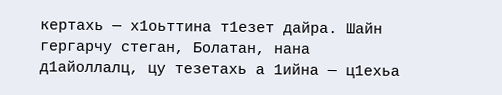кертахь — х1оьттина т1езет дайра. Шайн гергарчу стеган, Болатан, нана д1айоллалц, цу тезетахь а 1ийна — ц1ехьа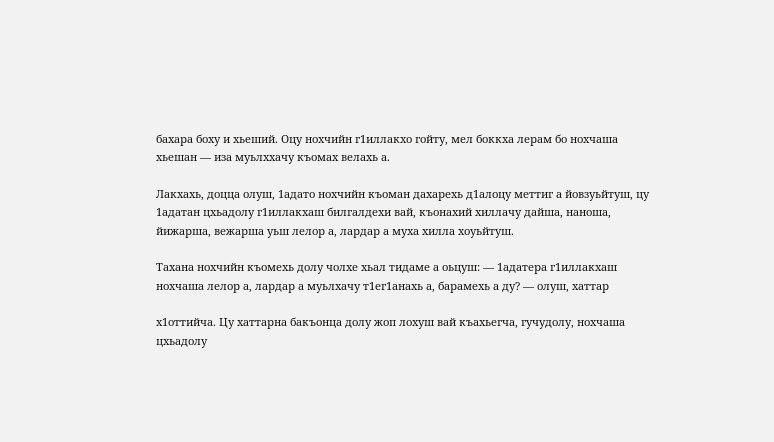бахара боху и хьеший. Оцу нохчийн г1иллакхо гойту, мел боккха лерам бо нохчаша хьешан — иза муьлххачу къомах велахь а.

Лакхахь, доцца олуш, 1адато нохчийн къоман дахарехь д1алоцу меттиг а йовзуьйтуш, цу 1адатан цхьадолу г1иллакхаш билгалдехи вай, къонахий хиллачу дайша, наноша, йижарша, вежарша уьш лелор а, лардар а муха хилла хоуьйтуш.

Тахана нохчийн къомехь долу чолхе хьал тидаме а оьцуш: — 1адатера г1иллакхаш нохчаша лелор а, лардар а муьлхачу т1ег1анахь а, барамехь а ду? — олуш, хаттар

х1оттийча. Цу хаттарна бакъонца долу жоп лохуш вай къахьегча, гучудолу, нохчаша цхьадолу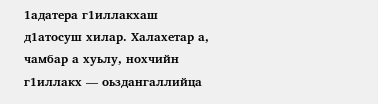1адатера г1иллакхаш д1атосуш хилар. Халахетар а, чамбар а хуьлу, нохчийн г1иллакх — оьздангаллийца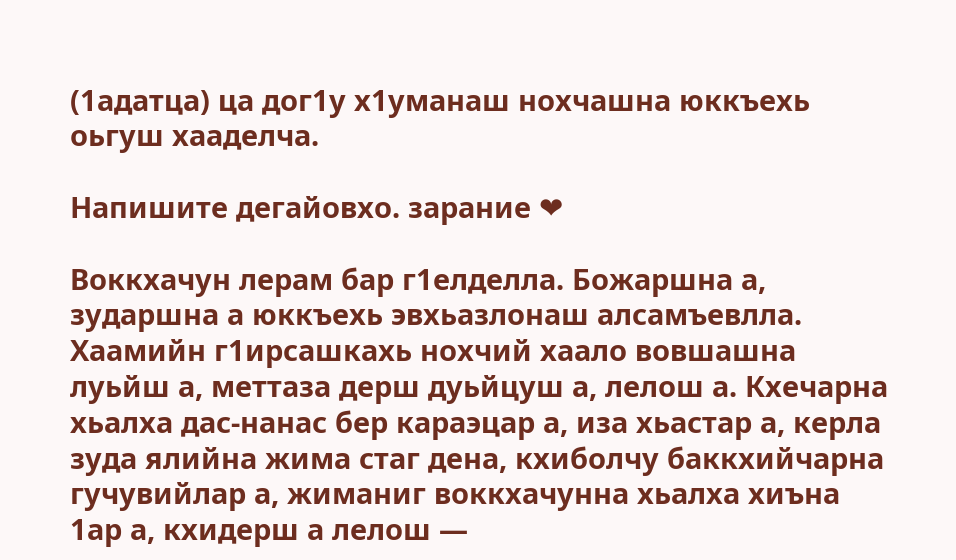(1адатца) ца дог1у х1уманаш нохчашна юккъехь оьгуш хааделча.

Напишите дегайовхо. зарание ❤

Воккхачун лерам бар г1елделла. Божаршна а, зударшна а юккъехь эвхьазлонаш алсамъевлла. Хаамийн г1ирсашкахь нохчий хаало вовшашна луьйш а, меттаза дерш дуьйцуш а, лелош а. Кхечарна хьалха дас-нанас бер караэцар а, иза хьастар а, керла зуда ялийна жима стаг дена, кхиболчу баккхийчарна гучувийлар а, жиманиг воккхачунна хьалха хиъна 1ар а, кхидерш а лелош —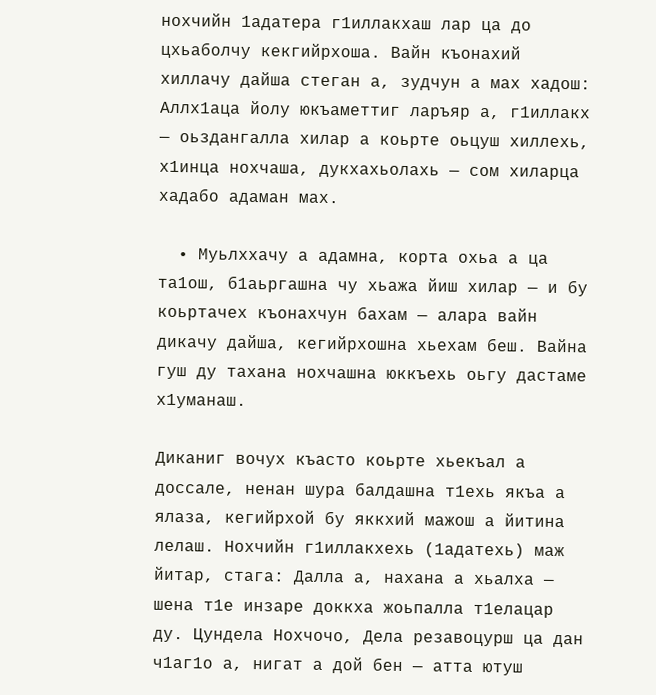нохчийн 1адатера г1иллакхаш лар ца до цхьаболчу кекгийрхоша. Вайн къонахий хиллачу дайша стеган а, зудчун а мах хадош: Аллх1аца йолу юкъаметтиг ларъяр а, г1иллакх — оьздангалла хилар а коьрте оьцуш хиллехь, х1инца нохчаша, дукхахьолахь — сом хиларца хадабо адаман мах.

  • Муьлххачу а адамна, корта охьа а ца та1ош, б1аьргашна чу хьажа йиш хилар — и бу коьртачех къонахчун бахам — алара вайн дикачу дайша, кегийрхошна хьехам беш. Вайна гуш ду тахана нохчашна юккъехь оьгу дастаме х1уманаш.

Диканиг вочух къасто коьрте хьекъал а доссале, ненан шура балдашна т1ехь якъа а ялаза, кегийрхой бу яккхий мажош а йитина лелаш. Нохчийн г1иллакхехь (1адатехь) маж йитар, стага: Далла а, нахана а хьалха — шена т1е инзаре доккха жоьпалла т1елацар ду. Цундела Нохчочо, Дела резавоцурш ца дан ч1аг1о а, нигат а дой бен — атта ютуш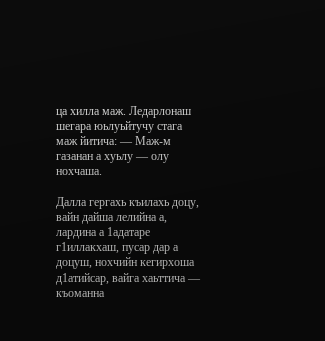ца хилла маж. Ледарлонаш шегара юьлуьйтучу стага маж йитича: — Маж-м газанан а хуьлу — олу нохчаша.

Далла гергахь къилахь доцу, вайн дайша лелийна а, лардина а 1адатаре г1иллакхаш, пусар дар а доцуш, нохчийн кегирхоша д1атийсар, вайга хаьттича — къоманна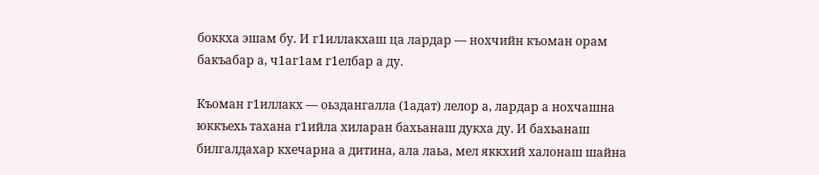боккха эшам бу. И г1иллакхаш ца лардар — нохчийн къоман орам бакъабар а, ч1аг1ам г1елбар а ду.

Къоман г1иллакх — оьздангалла (1адат) лелор а, лардар а нохчашна юккъехь тахана г1ийла хиларан бахьанаш дукха ду. И бахьанаш билгалдахар кхечарна а дитина, ала лаьа, мел яккхий халонаш шайна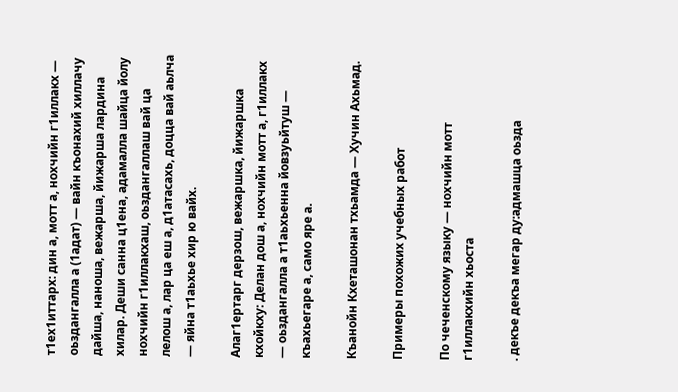т1ех1иттарх: дин а, мотт а, нохчийн г1иллакх — оьздангалла а (1адат) — вайн къонахий хиллачу дайша, наноша, вежарша, йижарша лардина хилар. Деши санна ц1ена, адамалла шайца йолу нохчийн г1иллакхаш, оьздангаллаш вай ца лелош а, лар ца еш а, д1атасахь, доцца вай аьлча — яйна т1аьхье хир ю вайх.

Алаг1ертарг дерзош, вежаршка, йижаршка кхойкху: Делан дош а, нохчийн мотт а, г1иллакх — оьздангалла а т1аьхьенна йовзуьйтуш — къахьегаре а, само яре а.

Къанойн Кхеташонан тхьамда — Хучин Ахьмад.

Примеры похожих учебных работ

По чеченскому языку — нохчийн мотт г1иллакхийн хьоста

. декъе декъа мегар ду:адмашца оьзда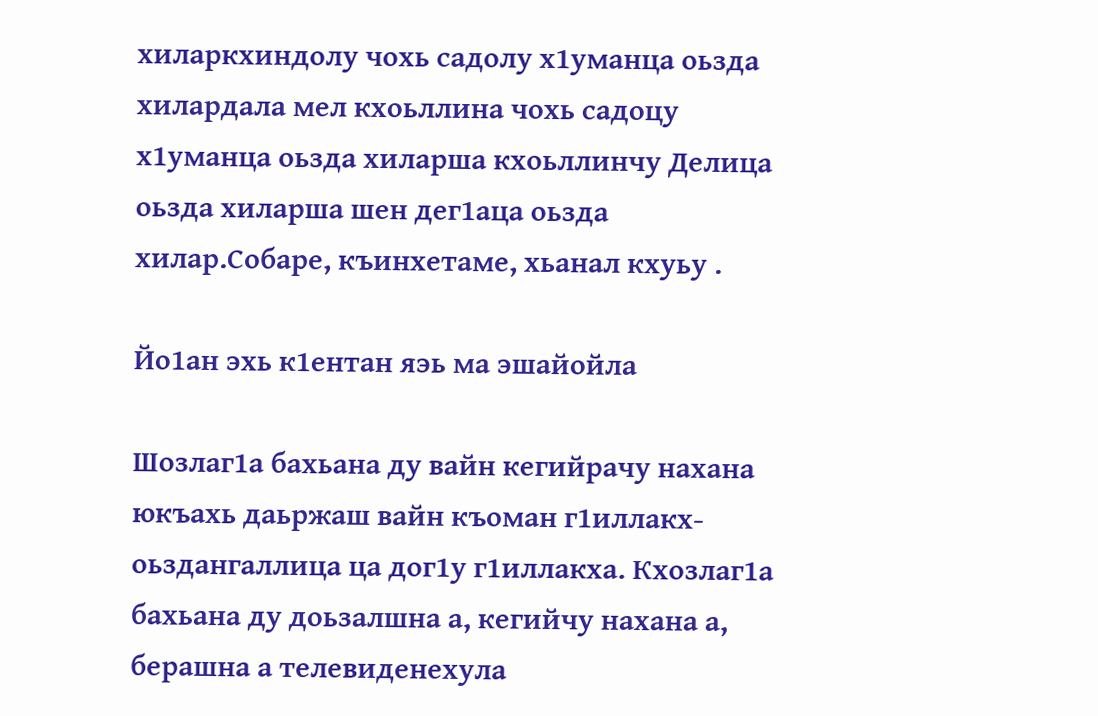хиларкхиндолу чохь садолу х1уманца оьзда хилардала мел кхоьллина чохь садоцу х1уманца оьзда хиларша кхоьллинчу Делица оьзда хиларша шен дег1аца оьзда хилар.Собаре, къинхетаме, хьанал кхуьу .

Йо1ан эхь к1ентан яэь ма эшайойла

Шозлаг1а бахьана ду вайн кегийрачу нахана юкъахь даьржаш вайн къоман г1иллакх-оьздангаллица ца дог1у г1иллакха. Кхозлаг1а бахьана ду доьзалшна а, кегийчу нахана а, берашна а телевиденехула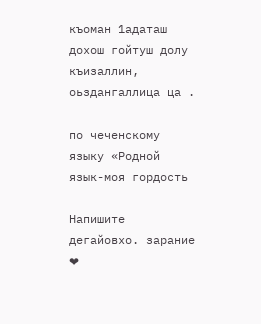къоман 1адаташ дохош гойтуш долу къизаллин, оьздангаллица ца .

по чеченскому языку «Родной язык-моя гордость

Напишите дегайовхо. зарание ❤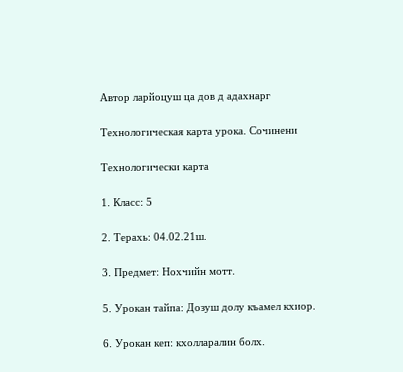Автор ларйоцуш ца дов д адахнарг

Технологическая карта урока. Сочинени

Технологически карта

1. Класс: 5

2. Терахь: 04.02.21ш.

3. Предмет: Нохчийн мотт.

5. Урокан тайпа: Дозуш долу къамел кхиор.

6. Урокан кеп: кхолларалин болх.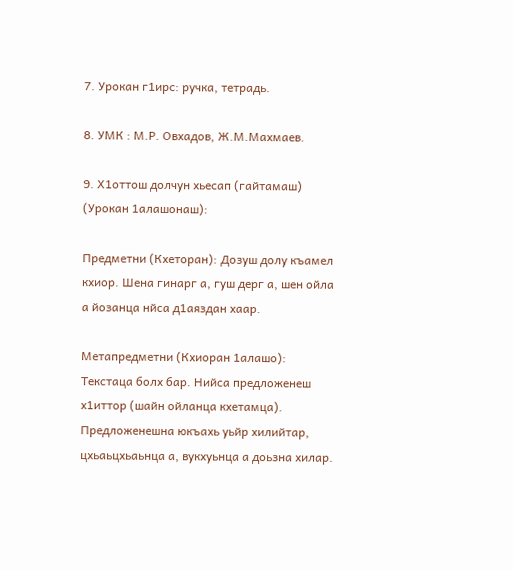7. Урокан г1ирс: ручка, тетрадь.

8. УМК : М.Р. Овхадов, Ж.М.Махмаев.

9. Х1оттош долчун хьесап (гайтамаш) (Урокан 1алашонаш):

Предметни (Кхеторан): Дозуш долу къамел кхиор. Шена гинарг а, гуш дерг а, шен ойла а йозанца нйса д1аяздан хаар.

Метапредметни (Кхиоран 1алашо): Текстаца болх бар. Нийса предложенеш х1иттор (шайн ойланца кхетамца). Предложенешна юкъахь уьйр хилийтар, цхьаьцхьаьнца а, вукхуьнца а доьзна хилар.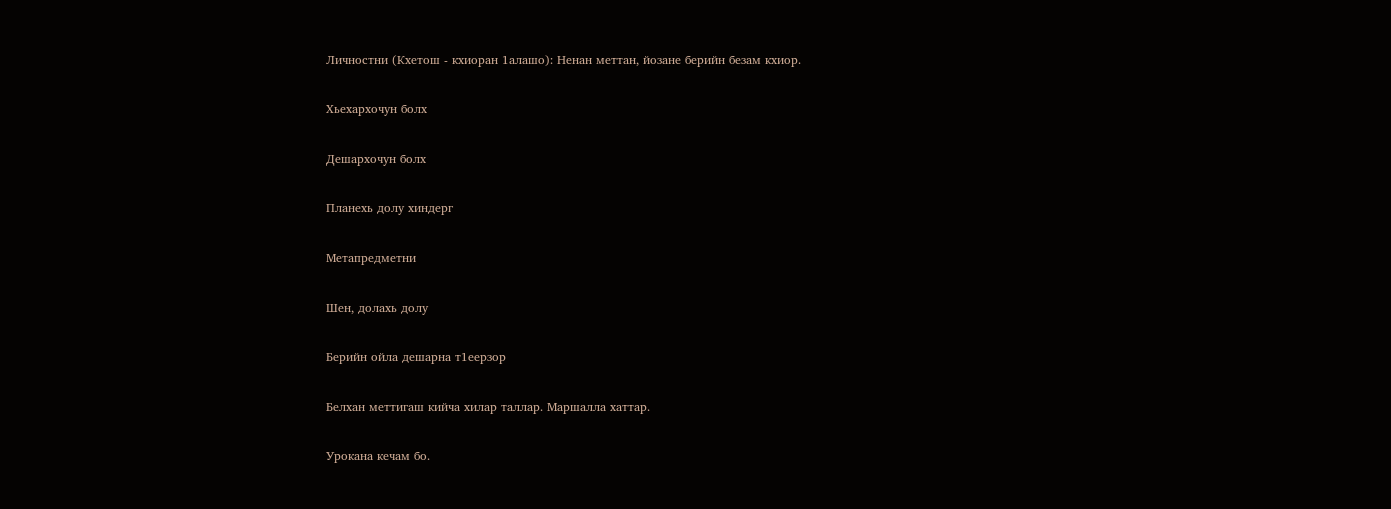Личностни (Кхетош - кхиоран 1алашо): Ненан меттан, йозане берийн безам кхиор.

Хьехархочун болх

Дешархочун болх

Планехь долу хиндерг

Метапредметни

Шен, долахь долу

Берийн ойла дешарна т1еерзор

Белхан меттигаш кийча хилар таллар. Маршалла хаттар.

Урокана кечам бо.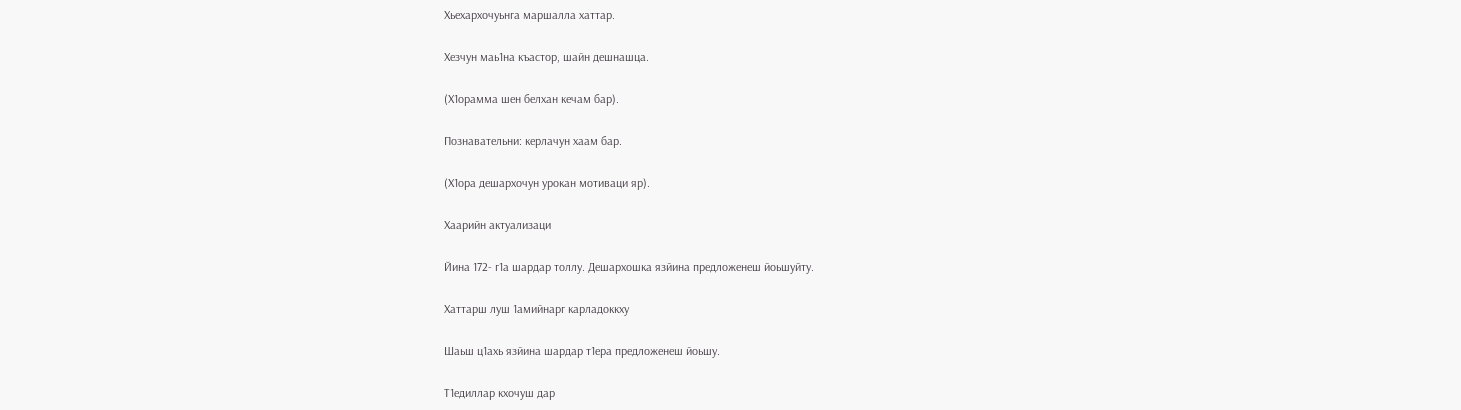Хьехархочуьнга маршалла хаттар.

Хезчун маь1на къастор, шайн дешнашца.

(Х1орамма шен белхан кечам бар).

Познавательни: керлачун хаам бар.

(Х1ора дешархочун урокан мотиваци яр).

Хаарийн актуализаци

Йина 172- г1а шардар толлу. Дешархошка язйина предложенеш йоьшуйту.

Хаттарш луш 1амийнарг карладоккху

Шаьш ц1ахь язйина шардар т1ера предложенеш йоьшу.

Т1едиллар кхочуш дар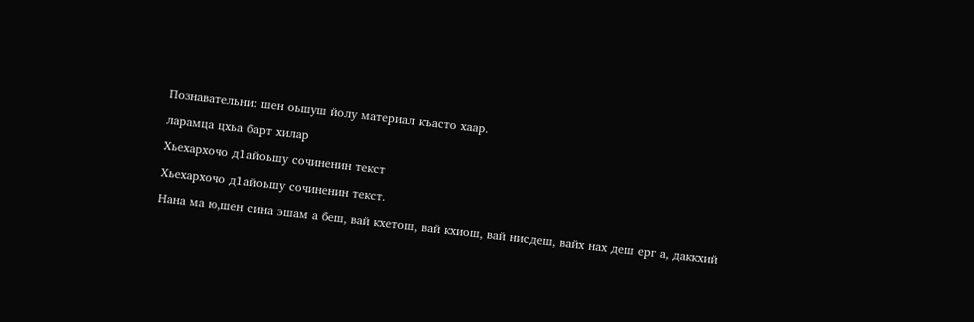Познавательни: шен оьшуш йолу материал къасто хаар.

ларамца цхьа барт хилар

Хьехархочо д1айоьшу сочиненин текст

Хьехархочо д1айоьшу сочиненин текст.

Нана ма ю,шен сина эшам а беш, вай кхетош, вай кхиош, вай нисдеш, вайх нах деш ерг а, даккхий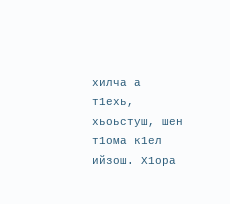хилча а т1ехь, хьоьстуш, шен т1ома к1ел ийзош. Х1ора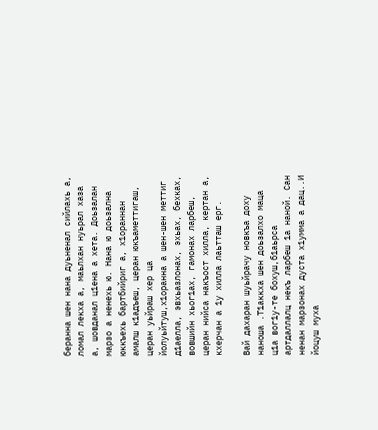беранна шен нана дуьненал сийлахь а, ломал лекха а, маьлхан нуьрал хаза а, шовданал ц1ена а хета. Доьзалан марзо а ненехь ю. Нана ю доьзална юккъехь бартбийриг а, х1ораннан амалш к1адъеш, церан юкъаметтигаш, церан уьйраш хер ца йолуьйтуш,х1оранна а шен-шен меттиг д1аелла, эвхьазлонах, эхьах, бехках, вовшийн хьог1ах, гамонах ларбеш, церан нийса накъост хилла, кертан а, кхерчан а 1у хилла лаьтташ ерг.

Вай дахаран шуьйрачу новкъа доху наноша .Т1аккха шен доьзалхо маца ц1а вог1у-те бохуш,б1аьрса артдаллалц некъ ларбеш 1а наной. Сан ненан марзонах дуста х1умма а дац..И йоцуш муха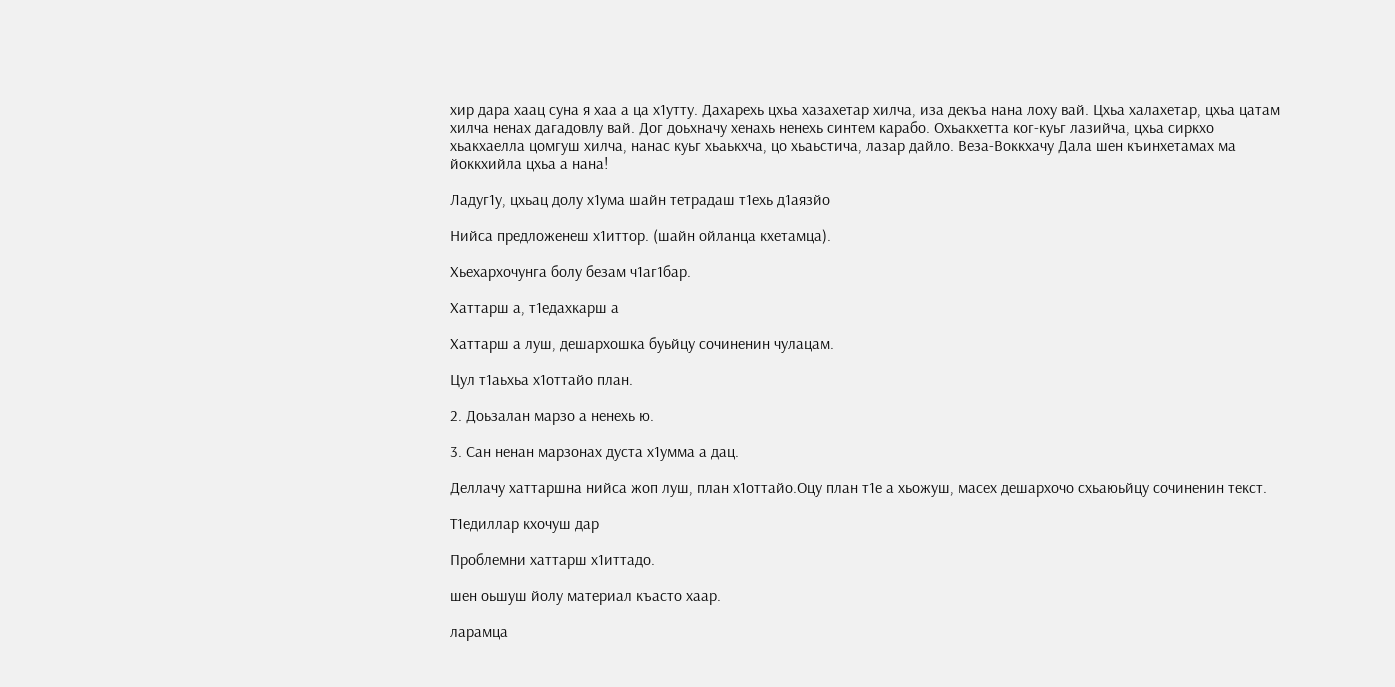хир дара хаац суна я хаа а ца х1утту. Дахарехь цхьа хазахетар хилча, иза декъа нана лоху вай. Цхьа халахетар, цхьа цатам хилча ненах дагадовлу вай. Дог доьхначу хенахь ненехь синтем карабо. Охьакхетта ког-куьг лазийча, цхьа сиркхо хьакхаелла цомгуш хилча, нанас куьг хьаькхча, цо хьаьстича, лазар дайло. Веза-Воккхачу Дала шен къинхетамах ма йоккхийла цхьа а нана!

Ладуг1у, цхьац долу х1ума шайн тетрадаш т1ехь д1аязйо

Нийса предложенеш х1иттор. (шайн ойланца кхетамца).

Хьехархочунга болу безам ч1аг1бар.

Хаттарш а, т1едахкарш а

Хаттарш а луш, дешархошка буьйцу сочиненин чулацам.

Цул т1аьхьа х1оттайо план.

2. Доьзалан марзо а ненехь ю.

3. Сан ненан марзонах дуста х1умма а дац.

Деллачу хаттаршна нийса жоп луш, план х1оттайо.Оцу план т1е а хьожуш, масех дешархочо схьаюьйцу сочиненин текст.

Т1едиллар кхочуш дар

Проблемни хаттарш х1иттадо.

шен оьшуш йолу материал къасто хаар.

ларамца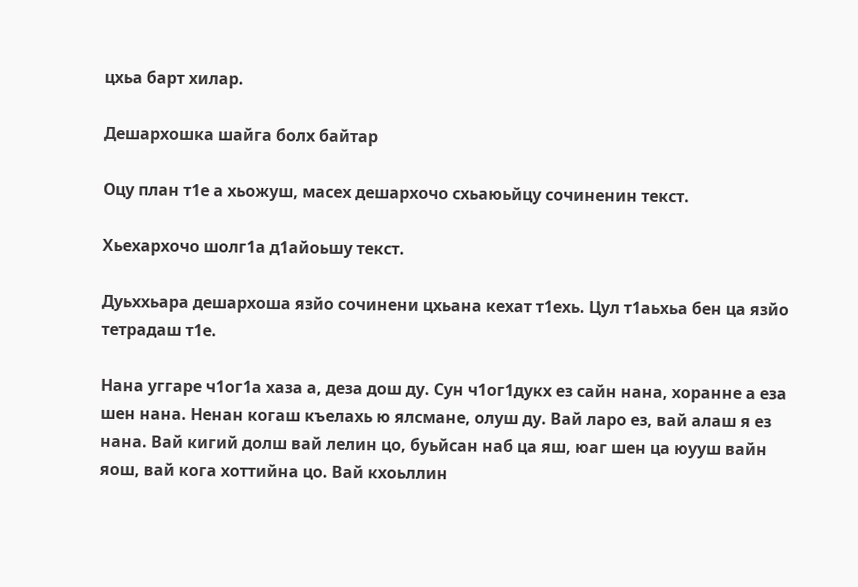цхьа барт хилар.

Дешархошка шайга болх байтар

Оцу план т1е а хьожуш, масех дешархочо схьаюьйцу сочиненин текст.

Хьехархочо шолг1а д1айоьшу текст.

Дуьххьара дешархоша язйо сочинени цхьана кехат т1ехь. Цул т1аьхьа бен ца язйо тетрадаш т1е.

Нана уггаре ч1ог1а хаза а, деза дош ду. Сун ч1ог1дукх ез сайн нана, хоранне а еза шен нана. Ненан когаш къелахь ю ялсмане, олуш ду. Вай ларо ез, вай алаш я ез нана. Вай кигий долш вай лелин цо, буьйсан наб ца яш, юаг шен ца юууш вайн яош, вай кога хоттийна цо. Вай кхоьллин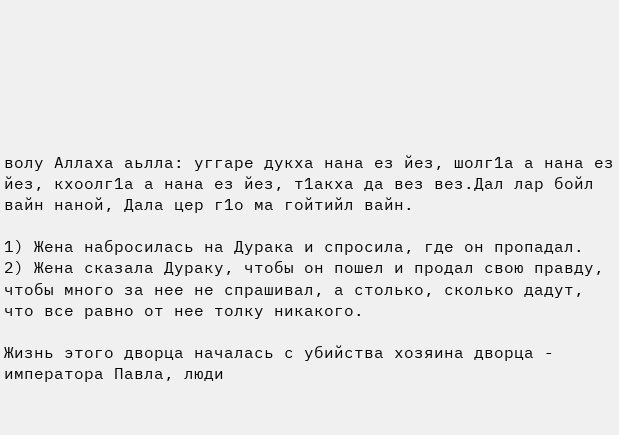волу Аллаха аьлла: уггаре дукха нана ез йез, шолг1а а нана ез йез, кхоолг1а а нана ез йез, т1акха да вез вез.Дал лар бойл вайн наной, Дала цер г1о ма гойтийл вайн.

1) Жена набросилась на Дурака и спросила, где он пропадал.
2) Жена сказала Дураку, чтобы он пошел и продал свою правду, чтобы много за нее не спрашивал, а столько, сколько дадут, что все равно от нее толку никакого.

Жизнь этого дворца началась с убийства хозяина дворца - императора Павла, люди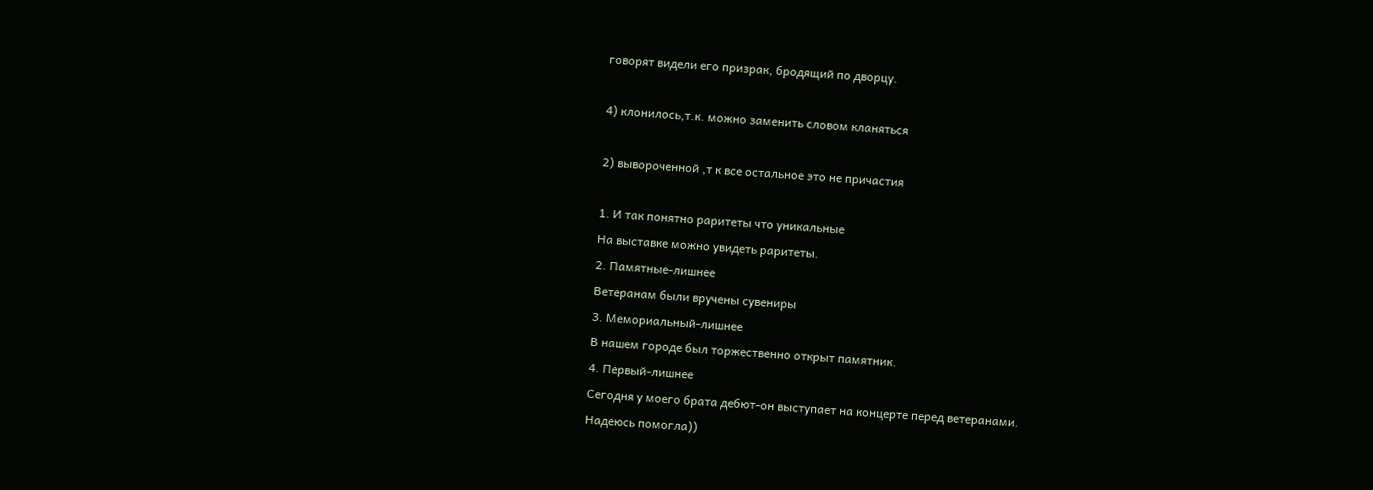говорят видели его призрак, бродящий по дворцу.

4) клонилось,т.к. можно заменить словом кланяться

2) вывороченной ,т к все остальное это не причастия

1. И так понятно раритеты что уникальные
На выставке можно увидеть раритеты.
2. Памятные-лишнее
Ветеранам были вручены сувениры
3. Мемориальный-лишнее
В нашем городе был торжественно открыт памятник.
4. Первый-лишнее
Сегодня у моего брата дебют-он выступает на концерте перед ветеранами.
Надеюсь помогла))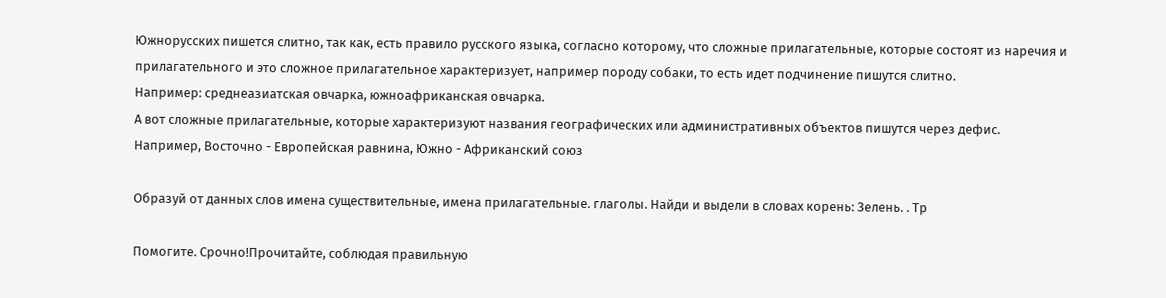Южнорусских пишется слитно, так как, есть правило русского языка, согласно которому, что сложные прилагательные, которые состоят из наречия и прилагательного и это сложное прилагательное характеризует, например породу собаки, то есть идет подчинение пишутся слитно.
Например: среднеазиатская овчарка, южноафриканская овчарка.
А вот сложные прилагательные, которые характеризуют названия географических или административных объектов пишутся через дефис.
Например, Восточно - Европейская равнина, Южно - Африканский союз

Образуй от данных слов имена существительные, имена прилагательные. глаголы. Найди и выдели в словах корень: Зелень. . Тр

Помогите. Срочно!Прочитайте, соблюдая правильную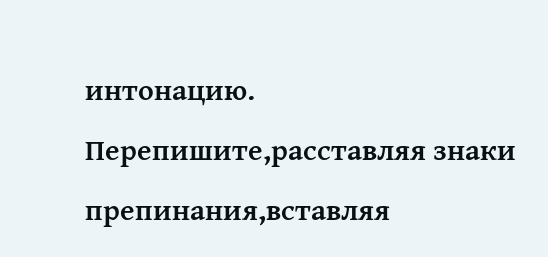интонацию. Перепишите,расставляя знаки препинания,вставляя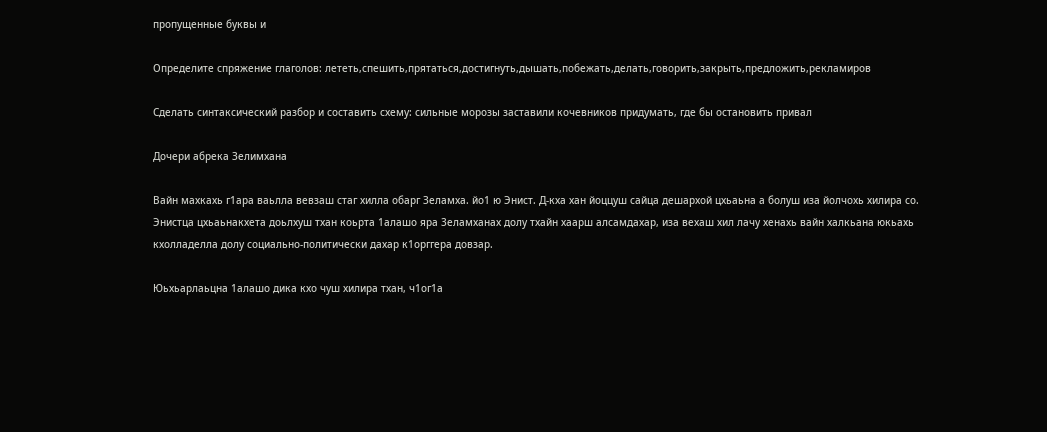пропущенные буквы и

Определите спряжение глаголов: лететь,спешить,прятаться,достигнуть,дышать,побежать,делать,говорить,закрыть,предложить,рекламиров

Сделать синтаксический разбор и составить схему: сильные морозы заставили кочевников придумать, где бы остановить привал

Дочери абрека Зелимхана

Вайн махкахь г1ара ваьлла вевзаш стаг хилла обарг Зеламха. йо1 ю Энист. Д-кха хан йоццуш сайца дешархой цхьаьна а болуш иза йолчохь хилира со. Энистца цхьаьнакхета доьлхуш тхан коьрта 1алашо яра 3еламханах долу тхайн хаарш алсамдахар, иза вехаш хил лачу хенахь вайн халкьана юкьахь кхолладелла долу социально-политически дахар к1орггера довзар.

Юьхьарлаьцна 1алашо дика кхо чуш хилира тхан, ч1ог1а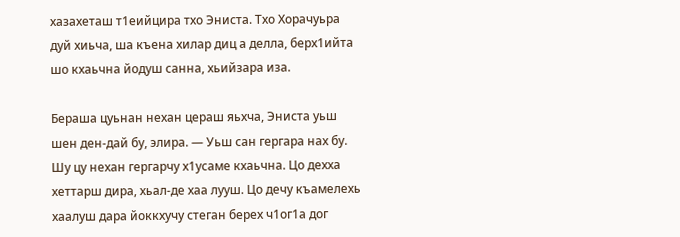хазахеташ т1еийцира тхо Эниста. Тхо Хорачуьра дуй хиьча, ша къена хилар диц а делла, берх1ийта шо кхаьчна йодуш санна, хьийзара иза.

Бераша цуьнан нехан цераш яьхча, Эниста уьш шен ден-дай бу, элира. — Уьш сан гергара нах бу. Шу цу нехан гергарчу х1усаме кхаьчна. Цо дехха хеттарш дира, хьал-де хаа лууш. Цо дечу къамелехь хаалуш дара йоккхучу стеган берех ч1ог1а дог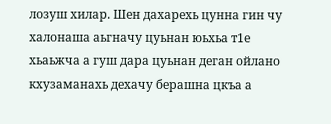лозуш хилар. Шен дахарехь цунна гин чу халонаша аьгначу цуьнан юьхьа т1е хьаьжча а гуш дара цуьнан деган ойлано кхузаманахь дехачу берашна цкъа а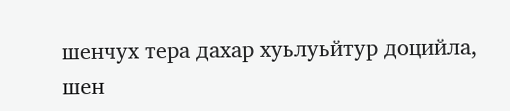шенчух тера дахар хуьлуьйтур доцийла, шен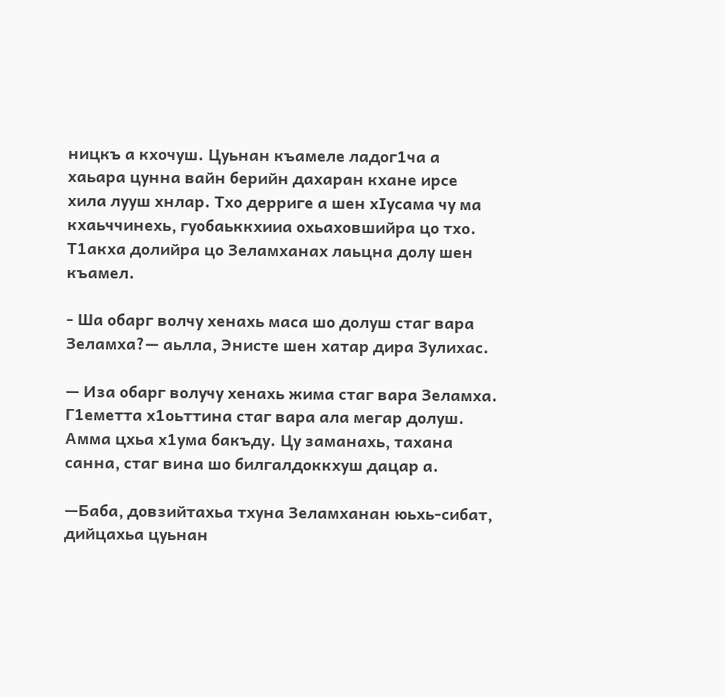ницкъ а кхочуш. Цуьнан къамеле ладог1ча а хаьара цунна вайн берийн дахаран кхане ирсе хила лууш хнлар. Тхо дерриге а шен хIусама чу ма кхаьччинехь, гуобаьккхииа охьаховшийра цо тхо. Т1акха долийра цо Зеламханах лаьцна долу шен къамел.

- Ша обарг волчу хенахь маса шо долуш стаг вара Зеламха?— аьлла, Энисте шен хатар дира Зулихас.

— Иза обарг волучу хенахь жима стаг вара Зеламха. Г1еметта х1оьттина стаг вара ала мегар долуш. Амма цхьа х1ума бакъду. Цу заманахь, тахана санна, стаг вина шо билгалдоккхуш дацар а.

—Баба, довзийтахьа тхуна Зеламханан юьхь-сибат, дийцахьа цуьнан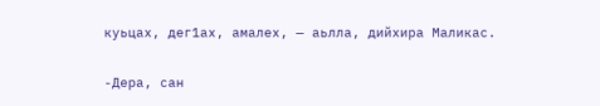куьцах, дег1ах, амалех, — аьлла, дийхира Маликас.

-Дера, сан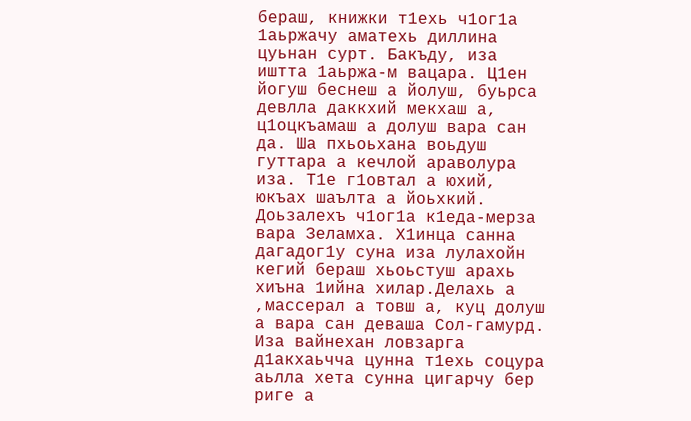бераш, книжки т1ехь ч1ог1а 1аьржачу аматехь диллина цуьнан сурт. Бакъду, иза иштта 1аьржа-м вацара. Ц1ен йогуш беснеш а йолуш, буьрса девлла даккхий мекхаш а, ц1оцкъамаш а долуш вара сан да. Ша пхьоьхана воьдуш гуттара а кечлой араволура иза. Т1е г1овтал а юхий, юкъах шаълта а йоьхкий. Доьзалехъ ч1ог1а к1еда-мерза вара Зеламха. Х1инца санна дагадог1у суна иза лулахойн кегий бераш хьоьстуш арахь хиъна 1ийна хилар.Делахь а ,массерал а товш а, куц долуш а вара сан деваша Сол-гамурд. Иза вайнехан ловзарга д1акхаьчча цунна т1ехь соцура аьлла хета сунна цигарчу бер риге а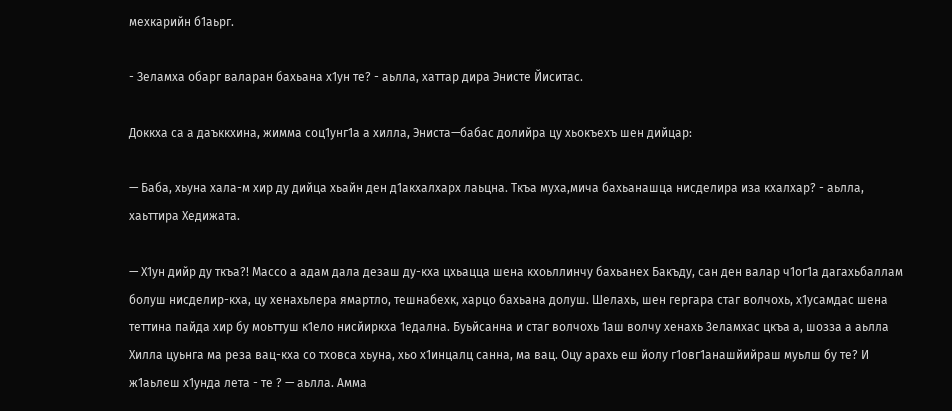мехкарийн б1аьрг.

- Зеламха обарг валаран бахьана х1ун те? - аьлла, хаттар дира Энисте Йиситас.

Доккха са а даъккхина, жимма соц1унг1а а хилла, Эниста—бабас долийра цу хьокъехъ шен дийцар:

— Баба, хьуна хала-м хир ду дийца хьайн ден д1акхалхарх лаьцна. Ткъа муха,мича бахьанашца нисделира иза кхалхар? - аьлла, хаьттира Хедижата.

— Х1ун дийр ду ткъа?! Массо а адам дала дезаш ду-кха цхьацца шена кхоьллинчу бахьанех Бакъду, сан ден валар ч1ог1а дагахьбаллам болуш нисделир-кха, цу хенахьлера ямартло, тешнабехк, харцо бахьана долуш. Шелахь, шен гергара стаг волчохь, х1усамдас шена теттина пайда хир бу моьттуш к1ело нисйиркха 1едална. Буьйсанна и стаг волчохь 1аш волчу хенахь 3еламхас цкъа а, шозза а аьлла Хилла цуьнга ма реза вац-кха со тховса хьуна, хьо х1инцалц санна, ма вац. Оцу арахь еш йолу г1овг1анашйийраш муьлш бу те? И ж1аьлеш х1унда лета - те ? — аьлла. Амма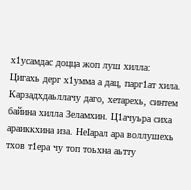х1усамдас доцца жоп луш хилла: Цигахь дерг х1умма а дац, парг1ат хила. Карзадхдаьллачу даго, хетарехь, синтем байина хилла Зеламхин. Ц1ачуьра сиха араиккхина иза. НеIарал ара воллушехь тхов т1ера чу топ тоьхна аьтту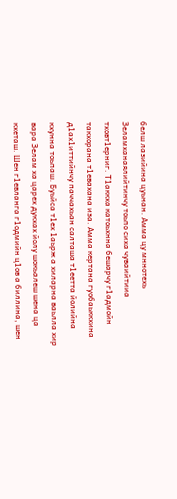белш лазийина цуьнан. Амма цу мннотехь Зеламханаялийтинчу тоьпо сиха чуваийтииа тховт1ерниг. Т1аккха катоьхнна бешарчу г1адмойн такхорана т1евахана иза. Амма кертана гуобаьккхина д1ах1иттийнчу паччахьан салташа т1еетта йолийна кхунна тоьпаш. Буьйса т1ех 1аьрж а хиларна ваьлла хир вара Зелам ха царех дукхах йолу шокьалеш шена ца кхеташ. Шен г1евланга г1одмийн ц1ов а биллина, шен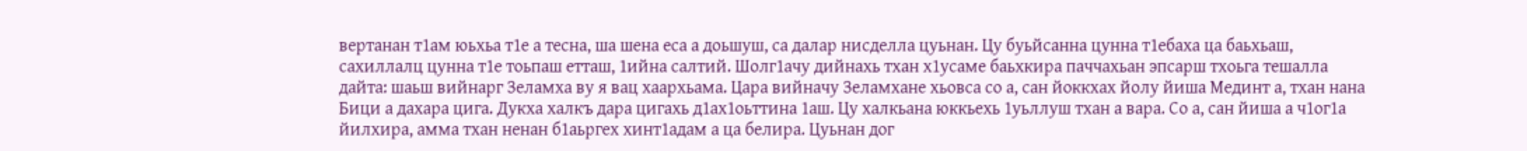вертанан т1ам юьхьа т1е а тесна, ша шена еса а доьшуш, са далар нисделла цуьнан. Цу буьйсанна цунна т1ебаха ца баьхьаш, сахиллалц цунна т1е тоьпаш етташ, 1ийна салтий. Шолг1ачу дийнахь тхан х1усаме баьхкира паччахьан эпсарш тхоьга тешалла дайта: шаьш вийнарг Зеламха ву я вац хаархьама. Цара вийначу Зеламхане хьовса со а, сан йоккхах йолу йиша Мединт а, тхан нана Бици а дахара цига. Дукха халкъ дара цигахь д1ах1оьттина 1аш. Цу халкьана юккьехь 1уьллуш тхан а вара. Со а, сан йиша а ч1ог1а йилхира, амма тхан ненан б1аьргех хинт1адам а ца белира. Цуьнан дог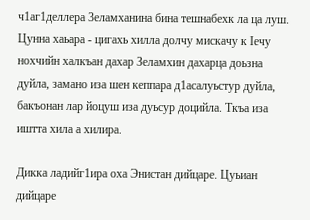ч1аг1деллера 3еламханина бина тешнабехк ла ца луш. Цунна хаьара - цигахь хилла долчу мискачу к Iечу нохчийн халкъан дахар Зеламхин дахарца доьзна дуйла, замано иза шен кеппара д1асалуьстур дуйла, бакъонан лар йоцуш иза дуьсур доцийла. Ткъа иза иштта хила а хилира.

Дикка ладийг1ира оха Энистан дийцаре. Цуьиан дийцаре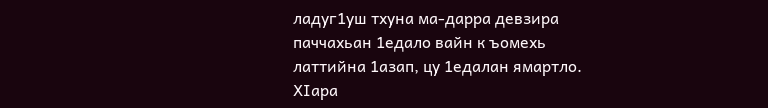ладуг1уш тхуна ма-дарра девзира паччахьан 1едало вайн к ъомехь латтийна 1азап, цу 1едалан ямартло. XIара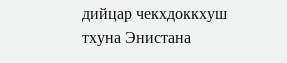дийцар чекхдоккхуш тхуна Энистана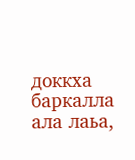доккха баркалла ала лаьа,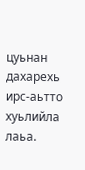цуьнан дахарехь ирс-аьтто хуьлийла лаьа.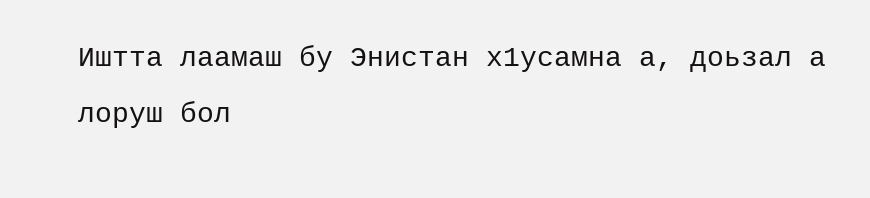Иштта лаамаш бу Энистан х1усамна а, доьзал а лоруш бол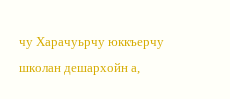чу Харачуьрчу юккъерчу школан дешархойн а,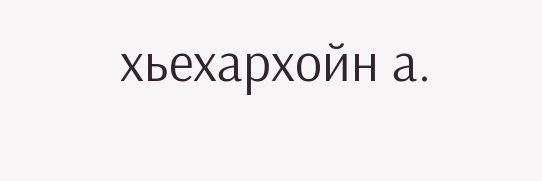хьехархойн а.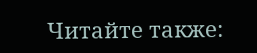Читайте также: